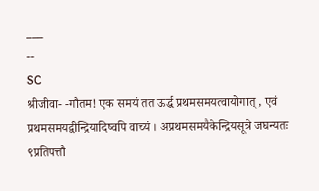___
--
SC
श्रीजीवा- -गौतम! एक समयं तत ऊर्द्ध प्रथमसमयत्वायोगात् , एवं प्रथमसमयद्वीन्द्रियादिष्वपि वाच्यं । अप्रथमसमयैकेन्द्रियसूत्रे जघन्यतः ९प्रतिपत्तौ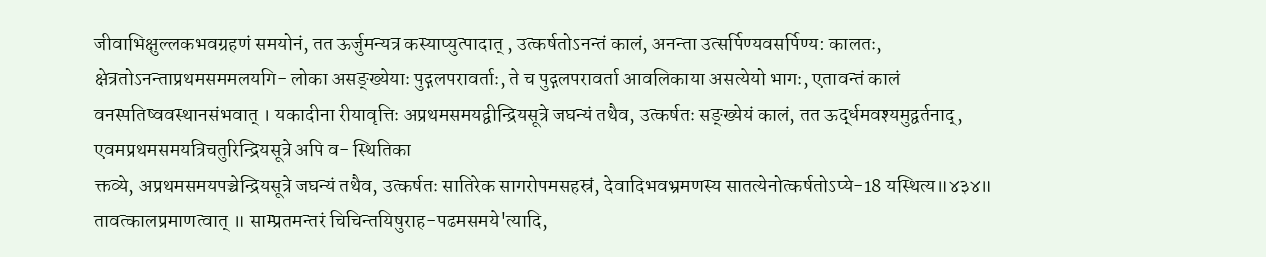जीवाभिक्षुल्लकभवग्रहणं समयोनं, तत ऊर्जुमन्यत्र कस्याप्युत्पादात् , उत्कर्षतोऽनन्तं कालं, अनन्ता उत्सर्पिण्यवसर्पिण्य: कालतः, क्षेत्रतोऽनन्ताप्रथमसममलयगि- लोका असङ्ख्येयाः पुद्गलपरावर्ताः, ते च पुद्गलपरावर्ता आवलिकाया असत्येयो भागः, एतावन्तं कालं वनस्पतिष्ववस्थानसंभवात् । यकादीना रीयावृत्तिः अप्रथमसमयद्वीन्द्रियसूत्रे जघन्यं तथैव, उत्कर्षतः सङ्ख्येयं कालं, तत ऊर्द्धमवश्यमुद्वर्तनाद्, एवमप्रथमसमयत्रिचतुरिन्द्रियसूत्रे अपि व- स्थितिका
क्तव्ये, अप्रथमसमयपञ्चेन्द्रियसूत्रे जघन्यं तथैव, उत्कर्षतः सातिरेक सागरोपमसहस्रं, देवादिभवभ्रमणस्य सातत्येनोत्कर्षतोऽप्ये-18 यस्थित्य॥४३४॥
तावत्कालप्रमाणत्वात् ॥ साम्प्रतमन्तरं चिचिन्तयिषुराह-पढमसमये'त्यादि,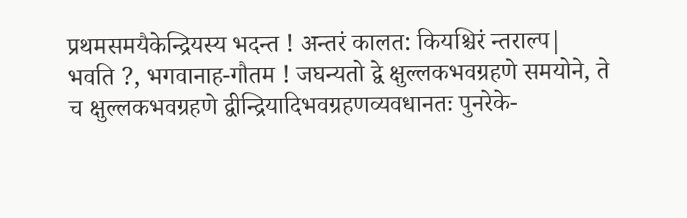प्रथमसमयैकेन्द्रियस्य भदन्त ! अन्तरं कालत: कियश्चिरं न्तराल्प| भवति ?, भगवानाह-गौतम ! जघन्यतो द्वे क्षुल्लकभवग्रहणे समयोने, ते च क्षुल्लकभवग्रहणे द्वीन्द्रियादिभवग्रहणव्यवधानतः पुनरेके-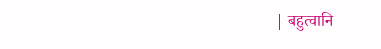| बहुत्वानि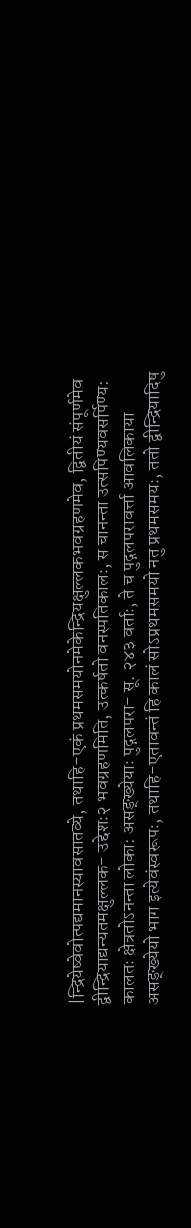|न्द्रियेष्वेवोत्पद्यमानस्यावसातव्ये, तथाहि-एकं प्रथमसमयोनमेकेन्द्रियक्षुल्लकभवग्रहणमेव, द्वितीयं संपूर्णमेव द्वीन्द्रियाद्यन्यतमक्षुल्लक- उद्देशः२ भवग्रहणमिति, उत्कर्षतो वनस्पतिकालः, स चानन्ता उत्सपिण्यवसर्पिण्य: कालतः क्षेत्रतोऽनन्ता लोका: असङ्ख्येयाः पुद्गलपरा- सू. २४३ वर्ताः, ते च पुद्गलपरावर्त्ता आवलिकाया असङ्ख्येयो भाग इत्येवंस्वरूपः, तथाहि-एतावन्तं हि कालं सोऽप्रथमसमयो नतु प्रथमसमयः, ततो द्वीन्द्रियादिषु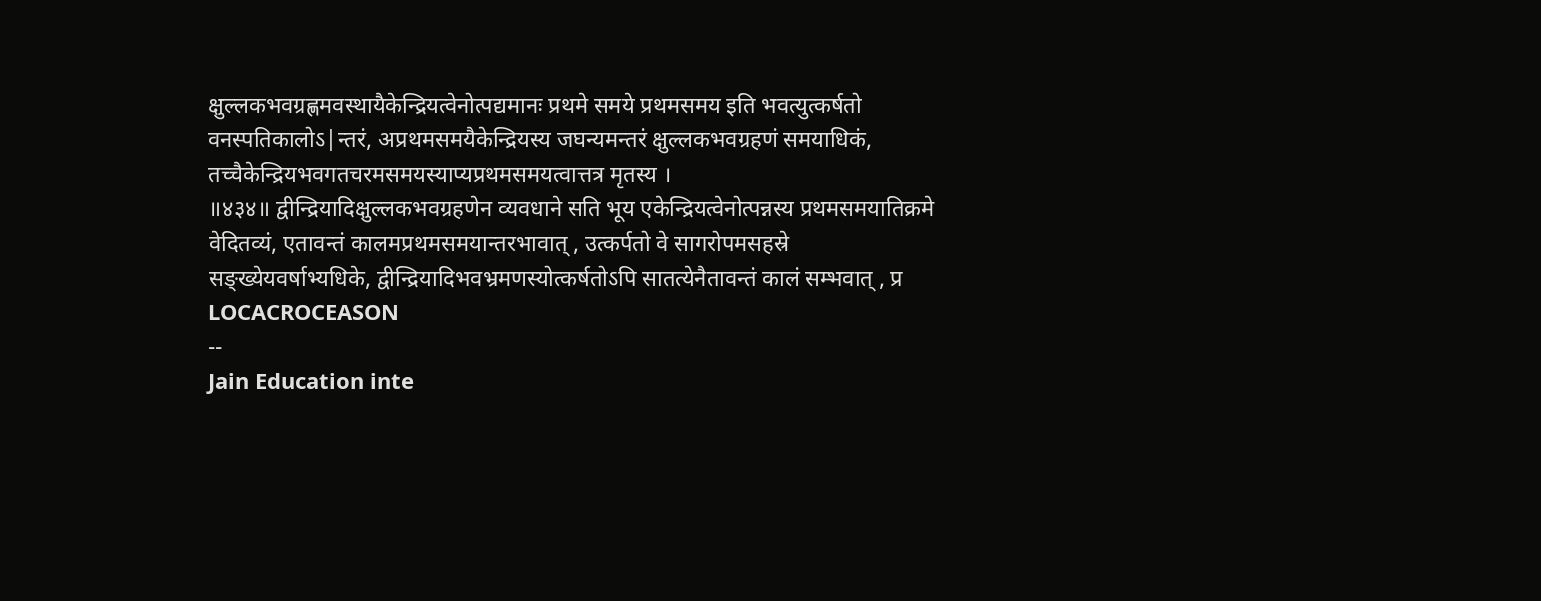क्षुल्लकभवग्रह्णमवस्थायैकेन्द्रियत्वेनोत्पद्यमानः प्रथमे समये प्रथमसमय इति भवत्युत्कर्षतो वनस्पतिकालोऽ|न्तरं, अप्रथमसमयैकेन्द्रियस्य जघन्यमन्तरं क्षुल्लकभवग्रहणं समयाधिकं, तच्चैकेन्द्रियभवगतचरमसमयस्याप्यप्रथमसमयत्वात्तत्र मृतस्य ।
॥४३४॥ द्वीन्द्रियादिक्षुल्लकभवग्रहणेन व्यवधाने सति भूय एकेन्द्रियत्वेनोत्पन्नस्य प्रथमसमयातिक्रमे वेदितव्यं, एतावन्तं कालमप्रथमसमयान्तरभावात् , उत्कर्पतो वे सागरोपमसहस्रे सङ्ख्येयवर्षाभ्यधिके, द्वीन्द्रियादिभवभ्रमणस्योत्कर्षतोऽपि सातत्येनैतावन्तं कालं सम्भवात् , प्र
LOCACROCEASON
--
Jain Education inte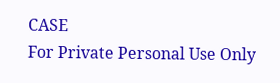CASE
For Private Personal Use Only